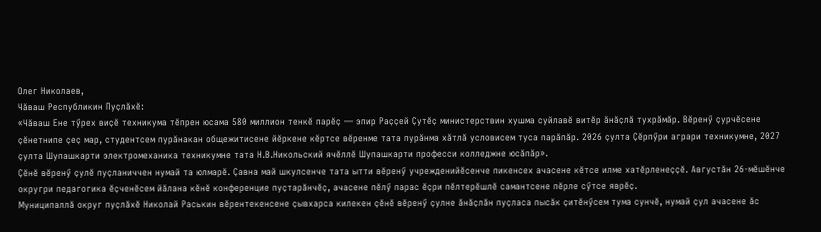Олег Николаев,
Чӑваш Республикин Пуҫлӑхӗ:
«Чӑваш Ене тӳрех виҫӗ техникума тӗпрен юсама 580 миллион тенкӗ парӗҫ — эпир Раҫҫей Ҫутӗҫ министерствин хушма суйлавӗ витӗр ӑнӑҫлӑ тухрӑмӑр. Вӗренӳ ҫурчӗсене ҫӗнетнипе ҫеҫ мар, студентсем пурӑнакан общежитисене йӗркене кӗртсе вӗренме тата пурӑнма хӑтлӑ условисем туса парӑпӑр. 2026 ҫулта Ҫӗрпӳри аграри техникумне, 2027 ҫулта Шупашкарти электромеханика техникумне тата Н.В.Никольский ячӗллӗ Шупашкарти професси колледжне юсӑпӑр».
Ҫӗнӗ вӗренӳ ҫулӗ пуҫланиччен нумай та юлмарӗ. Ҫавна май шкулсенче тата ытти вӗренӳ учрежденийӗсенче пикенсех ачасене кӗтсе илме хатӗрленеҫҫӗ. Августӑн 26-мӗшӗнче округри педагогика ӗҫченӗсем йӑлана кӗнӗ конференцие пуҫтарӑнчӗҫ, ачасене пӗлӳ парас ӗҫри пӗлтерӗшлӗ самантсене пӗрле сӳтсе яврӗҫ.
Муниципаллӑ округ пуҫлӑхӗ Николай Раськин вӗрентекенсене ҫывхарса килекен ҫӗнӗ вӗренӳ ҫулне ӑнӑҫлӑн пуҫласа пысӑк ҫитӗнӳсем тума сунчӗ, нумай ҫул ачасене ӑс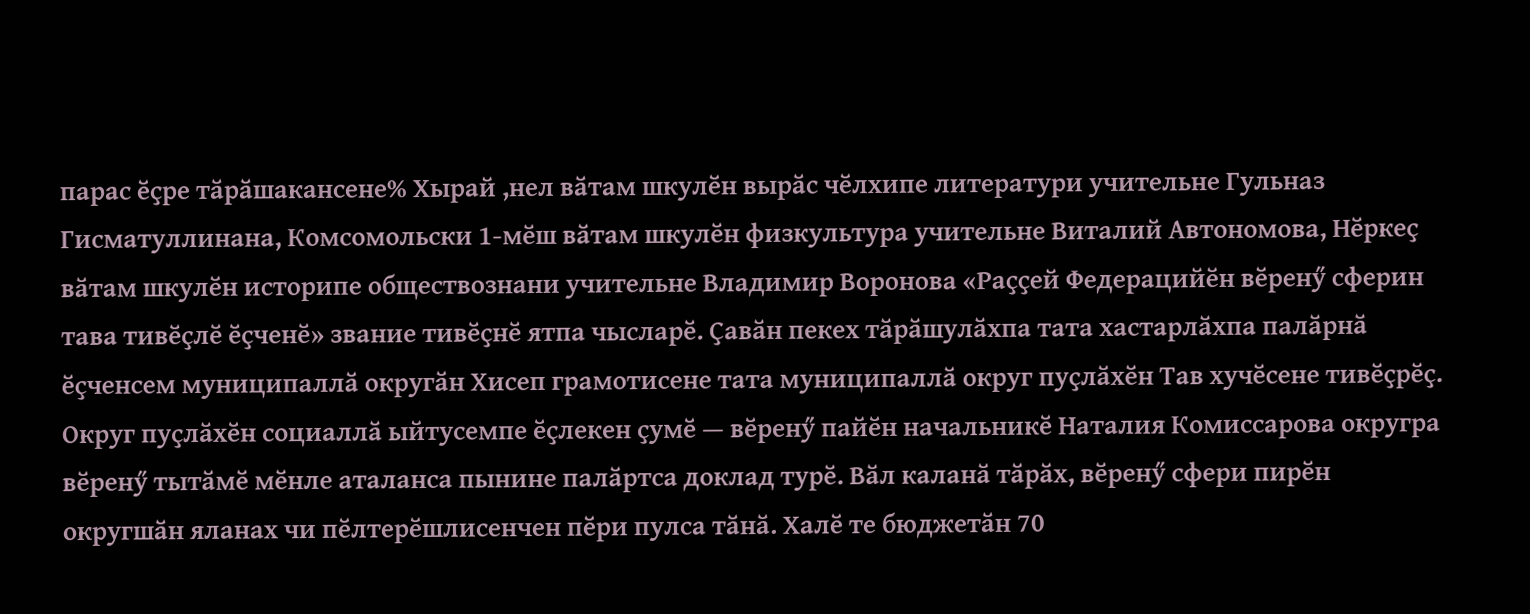парас ӗҫре тӑрӑшакансене% Хырай ,нел вӑтам шкулӗн вырӑс чӗлхипе литератури учительне Гульназ Гисматуллинана, Комсомольски 1-мӗш вӑтам шкулӗн физкультура учительне Виталий Автономова, Нӗркеҫ вӑтам шкулӗн историпе обществознани учительне Владимир Воронова «Раҫҫей Федерацийӗн вӗренӳ сферин тава тивӗҫлӗ ӗҫченӗ» звание тивӗҫнӗ ятпа чысларӗ. Ҫавӑн пекех тӑрӑшулӑхпа тата хастарлӑхпа палӑрнӑ ӗҫченсем муниципаллӑ округӑн Хисеп грамотисене тата муниципаллӑ округ пуҫлӑхӗн Тав хучӗсене тивӗҫрӗҫ.
Округ пуҫлӑхӗн социаллӑ ыйтусемпе ӗҫлекен ҫумӗ — вӗренӳ пайӗн начальникӗ Наталия Комиссарова округра вӗренӳ тытӑмӗ мӗнле аталанса пынине палӑртса доклад турӗ. Вӑл каланӑ тӑрӑх, вӗренӳ сфери пирӗн округшӑн яланах чи пӗлтерӗшлисенчен пӗри пулса тӑнӑ. Халӗ те бюджетӑн 70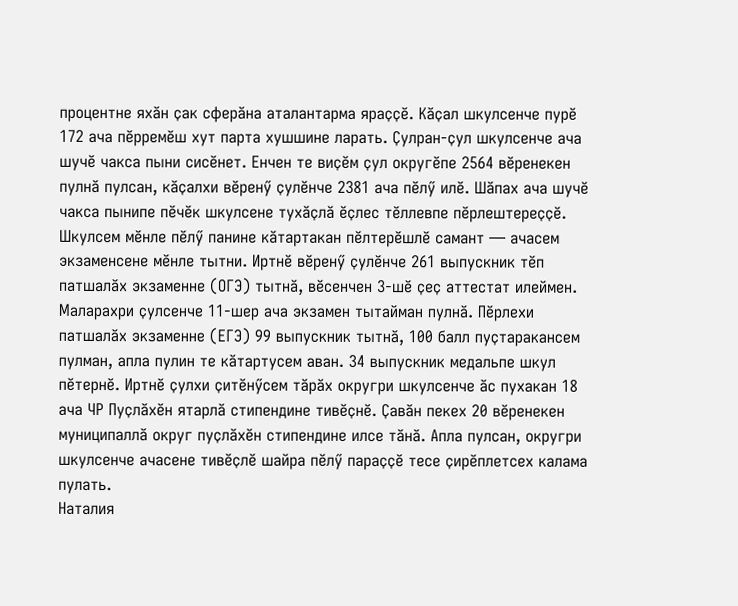процентне яхӑн ҫак сферӑна аталантарма яраҫҫӗ. Кӑҫал шкулсенче пурӗ 172 ача пӗрремӗш хут парта хушшине ларать. Ҫулран-ҫул шкулсенче ача шучӗ чакса пыни сисӗнет. Енчен те виҫӗм ҫул округӗпе 2564 вӗренекен пулнӑ пулсан, кӑҫалхи вӗренӳ ҫулӗнче 2381 ача пӗлӳ илӗ. Шӑпах ача шучӗ чакса пынипе пӗчӗк шкулсене тухӑҫлӑ ӗҫлес тӗллевпе пӗрлештереҫҫӗ.
Шкулсем мӗнле пӗлӳ панине кӑтартакан пӗлтерӗшлӗ самант — ачасем экзаменсене мӗнле тытни. Иртнӗ вӗренӳ ҫулӗнче 261 выпускник тӗп патшалӑх экзаменне (ОГЭ) тытнӑ, вӗсенчен 3-шӗ ҫеҫ аттестат илеймен. Маларахри ҫулсенче 11-шер ача экзамен тытайман пулнӑ. Пӗрлехи патшалӑх экзаменне (ЕГЭ) 99 выпускник тытнӑ, 100 балл пуҫтаракансем пулман, апла пулин те кӑтартусем аван. 34 выпускник медальпе шкул пӗтернӗ. Иртнӗ ҫулхи ҫитӗнӳсем тӑрӑх округри шкулсенче ӑс пухакан 18 ача ЧР Пуҫлӑхӗн ятарлӑ стипендине тивӗҫнӗ. Ҫавӑн пекех 20 вӗренекен муниципаллӑ округ пуҫлӑхӗн стипендине илсе тӑнӑ. Апла пулсан, округри шкулсенче ачасене тивӗҫлӗ шайра пӗлӳ параҫҫӗ тесе ҫирӗплетсех калама пулать.
Наталия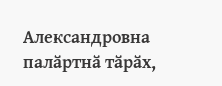Александровна палӑртнӑ тӑрӑх,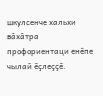шкулсенче хальхи вӑхӑтра профориентаци енӗпе чылай ӗҫлеҫҫӗ.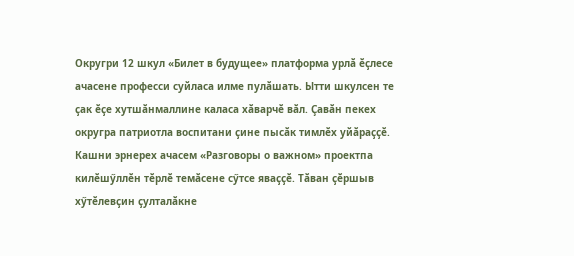Округри 12 шкул «Билет в будущее» платформа урлӑ ӗҫлесе ачасене професси суйласа илме пулӑшать. Ытти шкулсен те ҫак ӗҫе хутшӑнмаллине каласа хӑварчӗ вӑл. Ҫавӑн пекех округра патриотла воспитани ҫине пысӑк тимлӗх уйӑраҫҫӗ. Кашни эрнерех ачасем «Разговоры о важном» проектпа килӗшӳллӗн тӗрлӗ темӑсене сӳтсе яваҫҫӗ. Тӑван ҫӗршыв хӳтӗлевҫин ҫулталӑкне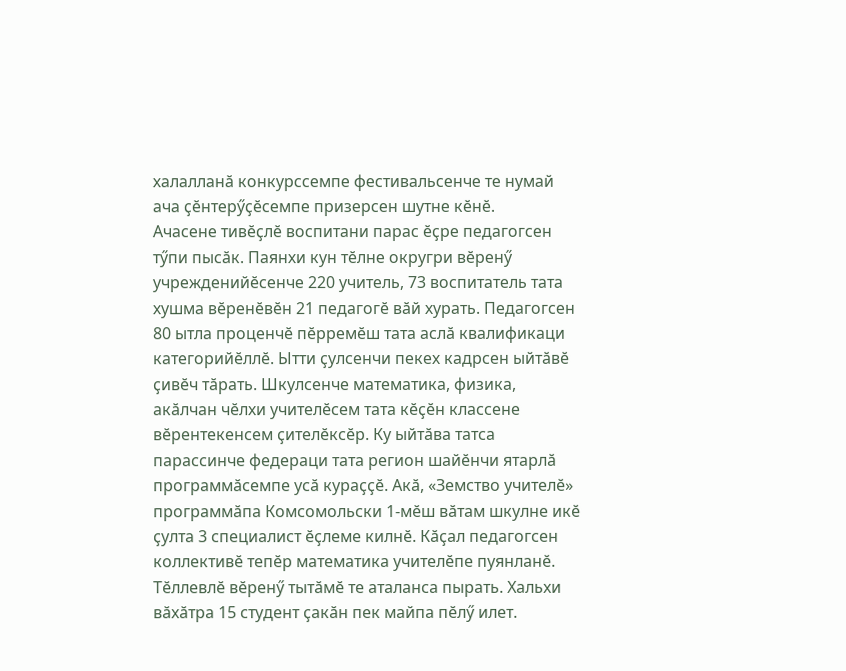халалланӑ конкурссемпе фестивальсенче те нумай ача ҫӗнтерӳҫӗсемпе призерсен шутне кӗнӗ.
Ачасене тивӗҫлӗ воспитани парас ӗҫре педагогсен тӳпи пысӑк. Паянхи кун тӗлне округри вӗренӳ учрежденийӗсенче 220 учитель, 73 воспитатель тата хушма вӗренӗвӗн 21 педагогӗ вӑй хурать. Педагогсен 80 ытла проценчӗ пӗрремӗш тата аслӑ квалификаци категорийӗллӗ. Ытти ҫулсенчи пекех кадрсен ыйтӑвӗ ҫивӗч тӑрать. Шкулсенче математика, физика, акӑлчан чӗлхи учителӗсем тата кӗҫӗн классене вӗрентекенсем ҫителӗксӗр. Ку ыйтӑва татса парассинче федераци тата регион шайӗнчи ятарлӑ программӑсемпе усӑ кураҫҫӗ. Акӑ, «Земство учителӗ» программӑпа Комсомольски 1-мӗш вӑтам шкулне икӗ ҫулта 3 специалист ӗҫлеме килнӗ. Кӑҫал педагогсен коллективӗ тепӗр математика учителӗпе пуянланӗ. Тӗллевлӗ вӗренӳ тытӑмӗ те аталанса пырать. Хальхи вӑхӑтра 15 студент ҫакӑн пек майпа пӗлӳ илет.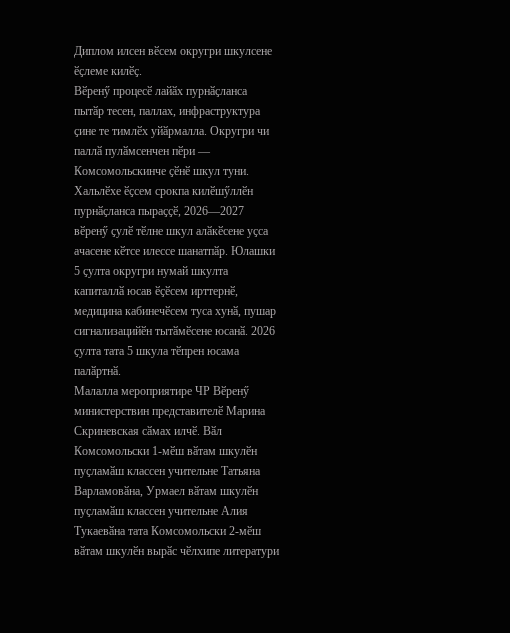Диплом илсен вӗсем округри шкулсене ӗҫлеме килӗҫ.
Вӗренӳ процесӗ лайӑх пурнӑҫланса пытӑр тесен, паллах, инфраструктура ҫине те тимлӗх уйӑрмалла. Округри чи паллӑ пулӑмсенчен пӗри — Комсомольскинче ҫӗнӗ шкул туни. Хальлӗхе ӗҫсем срокпа килӗшӳллӗн пурнӑҫланса пыраҫҫӗ, 2026—2027 вӗренӳ ҫулӗ тӗлне шкул алӑкӗсене уҫса ачасене кӗтсе илессе шанатпӑр. Юлашки 5 ҫулта округри нумай шкулта капиталлӑ юсав ӗҫӗсем ирттернӗ, медицина кабинечӗсем туса хунӑ, пушар сигнализацийӗн тытӑмӗсене юсанӑ. 2026 ҫулта тата 5 шкула тӗпрен юсама палӑртнӑ.
Малалла мероприятире ЧР Вӗренӳ министерствин представителӗ Марина Скриневская сӑмах илчӗ. Вӑл Комсомольски 1-мӗш вӑтам шкулӗн пуҫламӑш классен учительне Татьяна Варламовӑна, Урмаел вӑтам шкулӗн пуҫламӑш классен учительне Алия Тукаевӑна тата Комсомольски 2-мӗш вӑтам шкулӗн вырӑс чӗлхипе литератури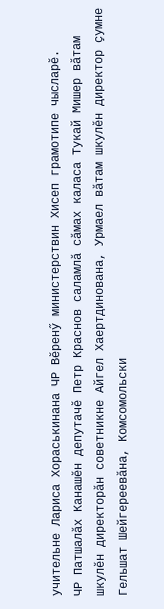учительне Лариса Хораськинана ЧР Вӗренӳ министерствин Хисеп грамотипе чысларӗ.
ЧР Патшалӑх Канашӗн депутачӗ Петр Краснов саламлӑ сӑмах каласа Тукай Мишер вӑтам шкулӗн директорӑн советникне Айгел Хаертдинована, Урмаел вӑтам шкулӗн директор ҫумне Гельшат Шейгереевӑна, Комсомольски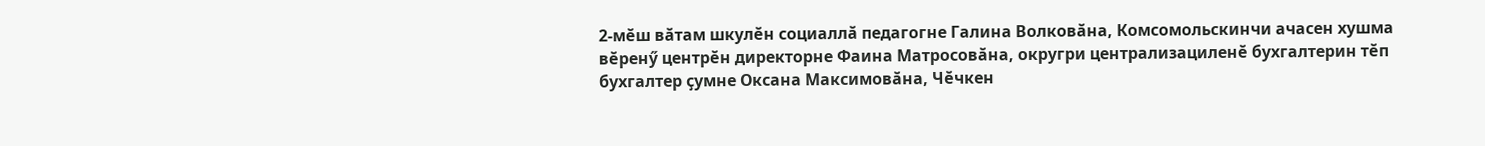2-мӗш вӑтам шкулӗн социаллӑ педагогне Галина Волковӑна, Комсомольскинчи ачасен хушма вӗренӳ центрӗн директорне Фаина Матросовӑна, округри централизациленӗ бухгалтерин тӗп бухгалтер ҫумне Оксана Максимовӑна, Чӗчкен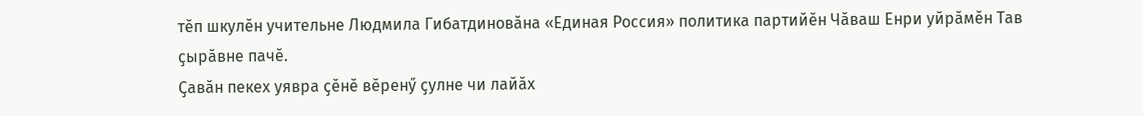тӗп шкулӗн учительне Людмила Гибатдиновӑна «Единая Россия» политика партийӗн Чӑваш Енри уйрӑмӗн Тав ҫырӑвне пачӗ.
Ҫавӑн пекех уявра ҫӗнӗ вӗренӳ ҫулне чи лайӑх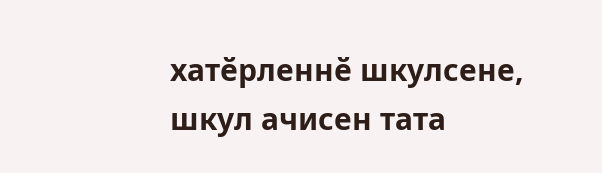хатӗрленнӗ шкулсене, шкул ачисен тата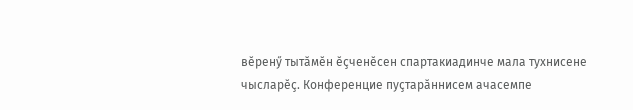вӗренӳ тытӑмӗн ӗҫченӗсен спартакиадинче мала тухнисене чысларӗҫ. Конференцие пуҫтарӑннисем ачасемпе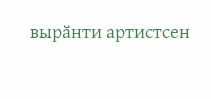вырӑнти артистсен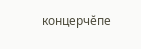концерчӗпе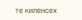те киленсех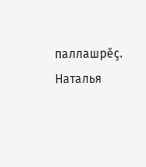паллашрӗҫ.
Наталья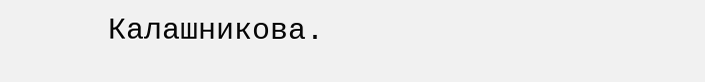Калашникова.